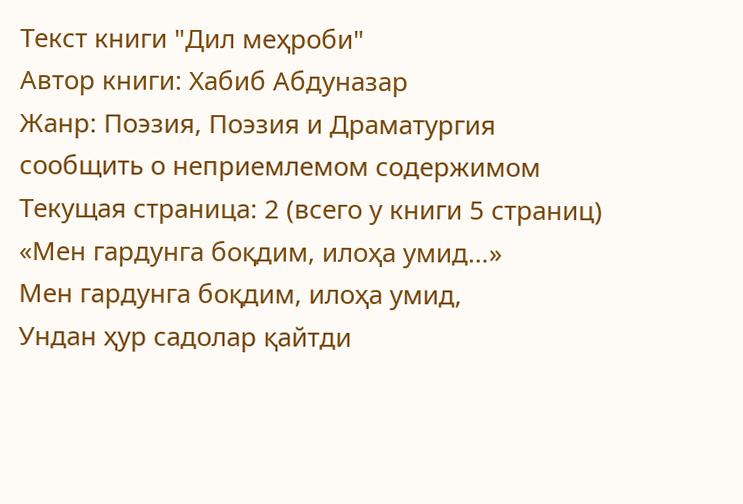Текст книги "Дил меҳроби"
Автор книги: Хабиб Абдуназар
Жанр: Поэзия, Поэзия и Драматургия
сообщить о неприемлемом содержимом
Текущая страница: 2 (всего у книги 5 страниц)
«Мен гардунга боқдим, илоҳа умид…»
Мен гардунга боқдим, илоҳа умид,
Ундан ҳур садолар қайтди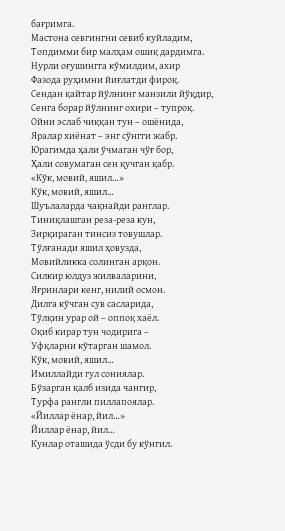бағримга.
Мастона севгингни севиб куйладим,
Топдимми бир малҳам ошиқ дардимга.
Нурли оғушингга кўмилдим, ахир
Фазода руҳимни йиғлатди фироқ.
Сендан қайтар йўлнинг манзили йўқдир,
Сенга борар йўлнинг охири – тупроқ.
Ойни эслаб чиққан тун – ошёнида,
Яралар хиёнат – энг сўнгги жабр.
Юрагимда ҳали ўчмаган чўғ бор,
Ҳали совумаган сен қучган қабр.
«Кўк, мовий, яшил…»
Кўк, мовий, яшил…
Шуълаларда чақнайди ранглар.
Тиниқлашган реза-реза кун,
Зирқираган тинсиз товушлар.
Тўлғанади яшил ҳовузда,
Мовийликка солинган арқон.
Силкир юлдуз жилваларини,
Яғринлари кенг, нилий осмон.
Дилга кўчган сув сасларида,
Тўлқин урар ой – оппоқ хаёл.
Оқиб кирар тун чодирига –
Уфқларни кўтарган шамол.
Кўк, мовий, яшил…
Имиллайди гул сониялар.
Бўзарган қалб изида чангир,
Турфа рангли пиллапоялар.
«Йиллар ёнар, йил…»
Йиллар ёнар, йил…
Кунлар оташида ўсди бу кўнгил.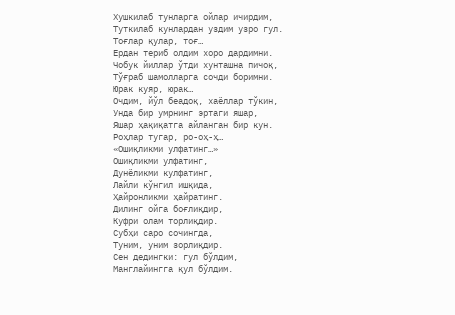Хушкилаб тунларга ойлар ичирдим,
Туткилаб кунлардан уздим узро гул.
Тоғлар қулар, тоғ…
Ердан териб олдим хоро дардимни.
Чобук йиллар ўтди хунташна пичоқ,
Тўғраб шамолларга сочди боримни.
Юрак куяр, юрак…
Очдим, йўл беадоқ, хаёллар тўкин,
Унда бир умрнинг эртаги яшар,
Яшар ҳақиқатга айланган бир кун.
Роҳлар тугар, ро-оҳ-ҳ…
«Ошиқликми улфатинг…»
Ошиқликми улфатинг,
Дунёликми кулфатинг,
Лайли кўнгил ишқида,
Ҳайронликми ҳайратинг.
Дилинг ойга боғлиқдир,
Куфри олам торлиқдир.
Субҳи саро сочингда,
Туним, уним зорлиқдир.
Сен дедингки: гул бўлдим,
Манглайингга қул бўлдим.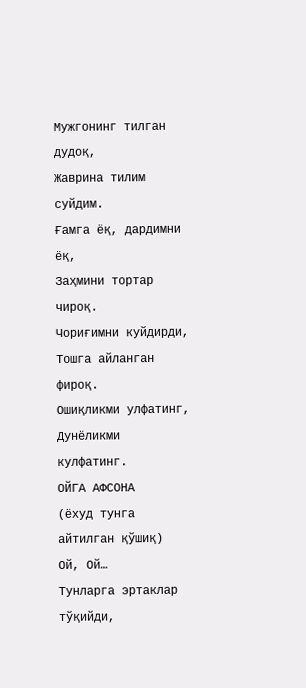Мужгонинг тилган дудоқ,
Жаврина тилим суйдим.
Ғамга ёқ, дардимни ёқ,
Заҳмини тортар чироқ.
Чориғимни куйдирди,
Тошга айланган фироқ.
Ошиқликми улфатинг,
Дунёликми кулфатинг.
ОЙГА АФСОНА
(ёхуд тунга айтилган қўшиқ)
Ой, Ой…
Тунларга эртаклар тўқийди,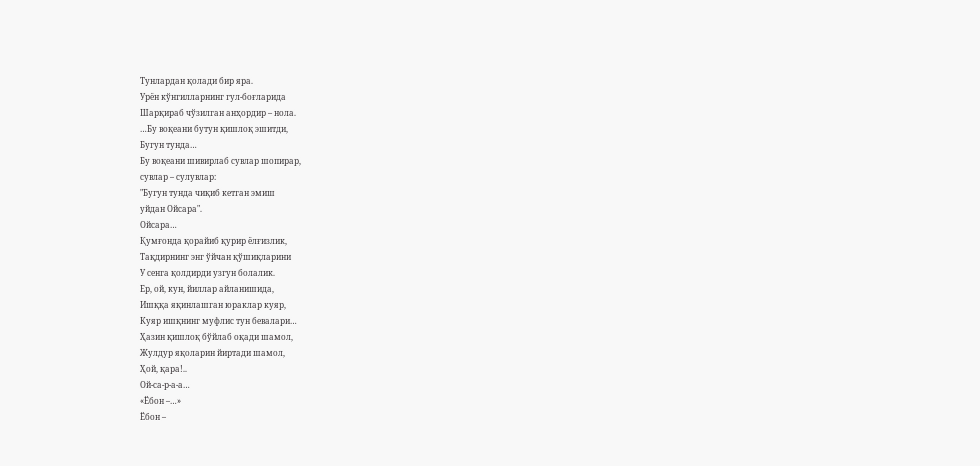Тунлардан қолади бир яра.
Урён кўнгилларнинг гул-боғларида
Шарқираб чўзилган анҳордир – нола.
…Бу воқеани бутун қишлоқ эшитди,
Бугун тунда…
Бу воқеани шивирлаб сувлар шопирар,
сувлар – сулувлар:
"Бугун тунда чиқиб кетган эмиш
уйдан Ойсара".
Ойсара…
Қумғонда қорайиб қурир ёлғизлик,
Тақдирнинг энг ўйчан қўшиқларини
У сенга қолдирди узгун болалик.
Ер, ой, кун, йиллар айланишида,
Ишққа яқинлашган юраклар куяр,
Куяр ишқнинг муфлис тун бевалари…
Ҳазин қишлоқ бўйлаб оқади шамол,
Жулдур яқоларин йиртади шамол,
Ҳой, қара!..
Ой-са-р-а-а…
«Ёбон –…»
Ёбон –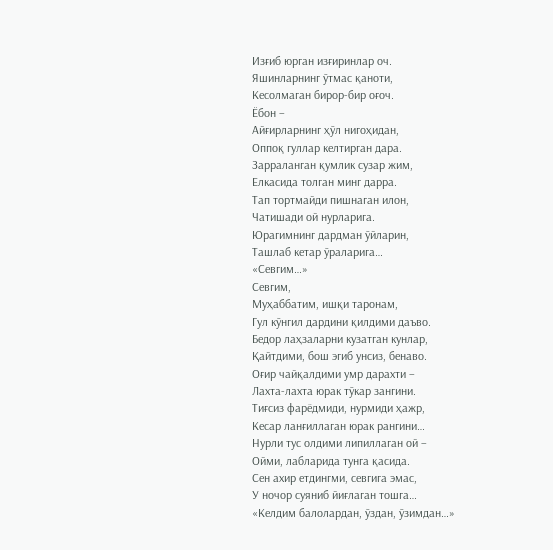Изғиб юрган изғиринлар оч.
Яшинларнинг ўтмас қаноти,
Кесолмаган бирор-бир оғоч.
Ёбон –
Айғирларнинг ҳўл нигоҳидан,
Оппоқ гуллар келтирган дара.
Зарраланган қумлик сузар жим,
Елкасида толган минг дарра.
Тап тортмайди пишнаган илон,
Чатишади ой нурларига.
Юрагимнинг дардман ўйларин,
Ташлаб кетар ўраларига…
«Севгим…»
Севгим,
Муҳаббатим, ишқи таронам,
Гул кўнгил дардини қилдими даъво.
Бедор лаҳзаларни кузатган кунлар,
Қайтдими, бош эгиб унсиз, бенаво.
Оғир чайқалдими умр дарахти –
Лахта-лахта юрак тўкар зангини.
Тиғсиз фарёдмиди, нурмиди ҳажр,
Кесар ланғиллаган юрак рангини…
Нурли тус олдими липиллаган ой –
Ойми, лабларида тунга қасида.
Сен ахир етдингми, севгига эмас,
У ночор суяниб йиғлаган тошга…
«Келдим балолардан, ўздан, ўзимдан…»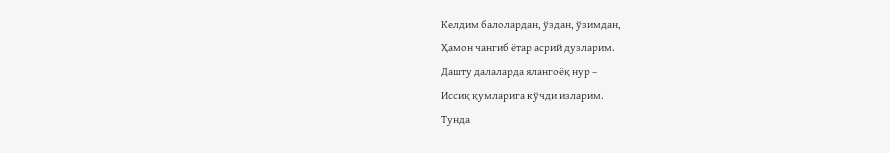Келдим балолардан, ўздан, ўзимдан,
Ҳамон чангиб ётар асрий дузларим.
Дашту далаларда ялангоёқ нур –
Иссиқ қумларига кўчди изларим.
Тунда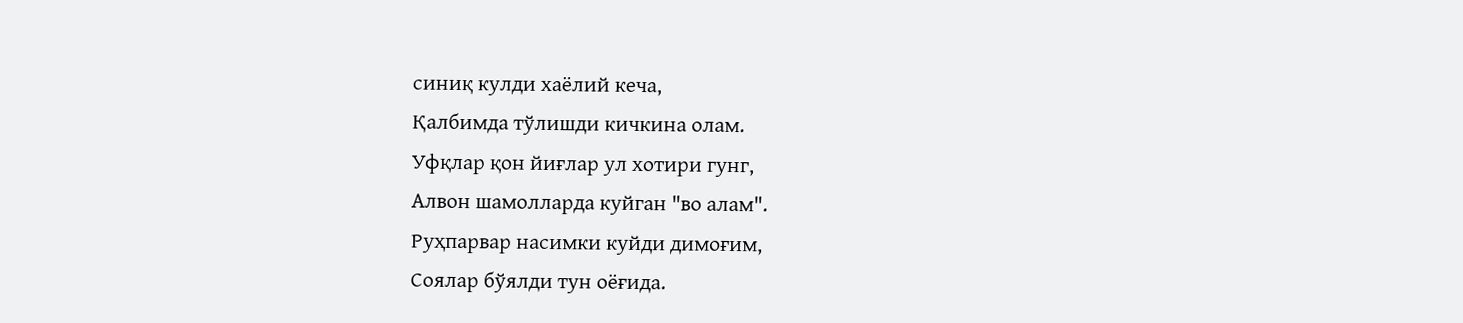синиқ кулди хаёлий кеча,
Қалбимда тўлишди кичкина олам.
Уфқлар қон йиғлар ул хотири гунг,
Алвон шамолларда куйган "во алам".
Руҳпарвар насимки куйди димоғим,
Соялар бўялди тун оёғида.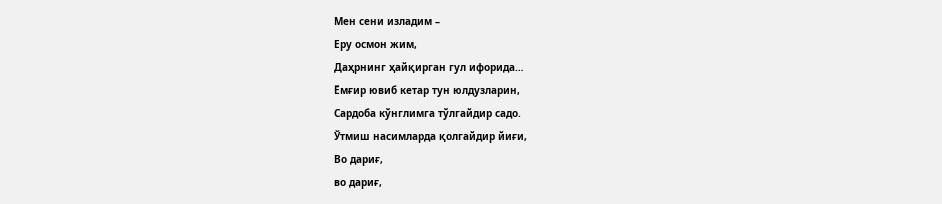Мен сени изладим –
Еру осмон жим,
Даҳрнинг ҳайқирган гул ифорида…
Ёмғир ювиб кетар тун юлдузларин,
Сардоба кўнглимга тўлгайдир садо.
Ўтмиш насимларда қолгайдир йиғи,
Во дариғ,
во дариғ,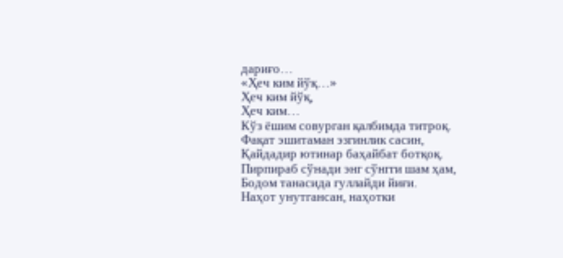дариғо…
«Ҳеч ким йўқ…»
Ҳеч ким йўқ,
Ҳеч ким…
Кўз ёшим совурган қалбимда титроқ.
Фақат эшитаман эзгинлик сасин,
Қайдадир ютинар баҳайбат ботқоқ.
Пирпираб сўнади энг сўнгги шам ҳам,
Бодом танасида гуллайди йиғи.
Наҳот унутгансан, наҳотки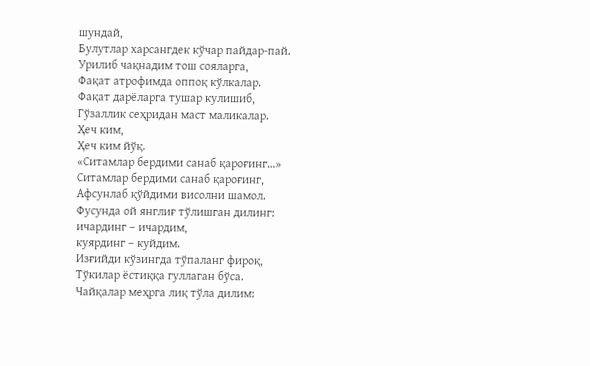шундай,
Булутлар харсангдек кўчар пайдар-пай.
Урилиб чақнадим тош сояларга,
Фақат атрофимда оппоқ кўлкалар.
Фақат дарёларга тушар кулишиб,
Гўзаллик сеҳридан маст маликалар.
Ҳеч ким,
Ҳеч ким йўқ.
«Ситамлар бердими санаб қароғинг…»
Ситамлар бердими санаб қароғинг,
Афсунлаб қўйдими висолни шамол.
Фусунда ой янглиғ тўлишган дилинг:
ичардинг – ичардим,
куярдинг – куйдим.
Изғийди кўзингда тўпаланг фироқ,
Тўкилар ёстиққа гуллаган бўса.
Чайқалар меҳрга лиқ тўла дилим: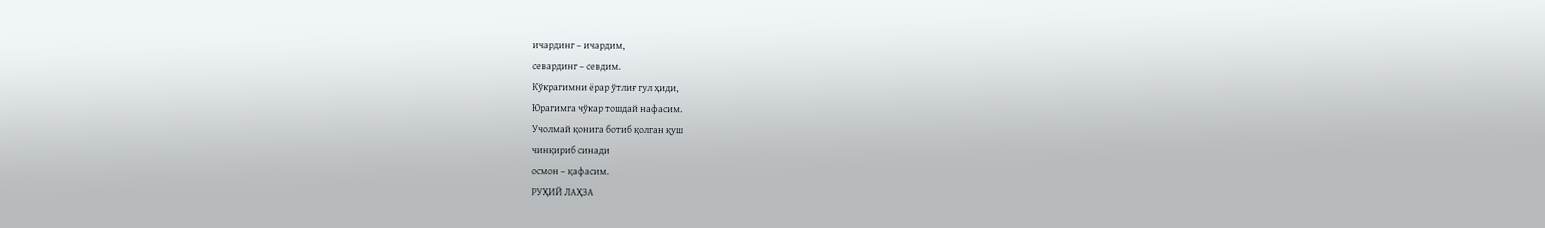ичардинг – ичардим,
севардинг – севдим.
Кўкрагимни ёрар ўтлиғ гул ҳиди,
Юрагимга чўкар тошдай нафасим.
Учолмай қонига ботиб қолган қуш
чинқириб синади
осмон – қафасим.
РУҲИЙ ЛАҲЗА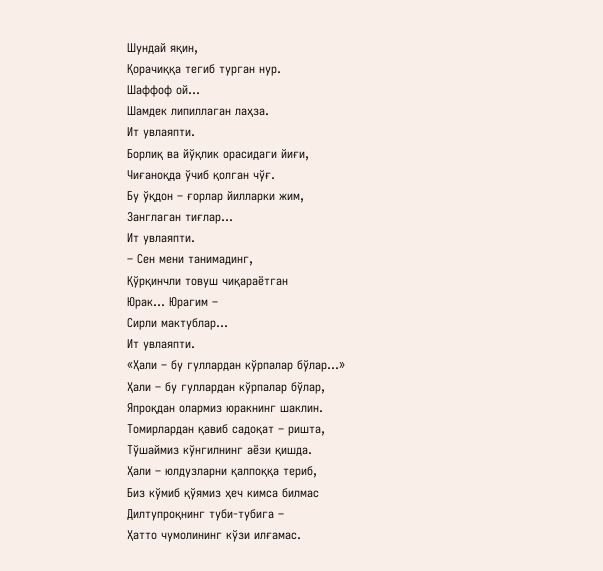Шундай яқин,
Қорачиққа тегиб турган нур.
Шаффоф ой…
Шамдек липиллаган лаҳза.
Ит увлаяпти.
Борлиқ ва йўқлик орасидаги йиғи,
Чиғаноқда ўчиб қолган чўғ.
Бу ўқдон – ғорлар йилларки жим,
Занглаган тиғлар…
Ит увлаяпти.
– Сен мени танимадинг,
Қўрқинчли товуш чиқараётган
Юрак… Юрагим –
Сирли мактублар…
Ит увлаяпти.
«Ҳали – бу гуллардан кўрпалар бўлар…»
Ҳали – бу гуллардан кўрпалар бўлар,
Япроқдан олармиз юракнинг шаклин.
Томирлардан қавиб садоқат – ришта,
Тўшаймиз кўнгилнинг аёзи қишда.
Ҳали – юлдузларни қалпоққа териб,
Биз кўмиб қўямиз ҳеч кимса билмас
Дилтупроқнинг туби-тубига –
Ҳатто чумолининг кўзи илғамас.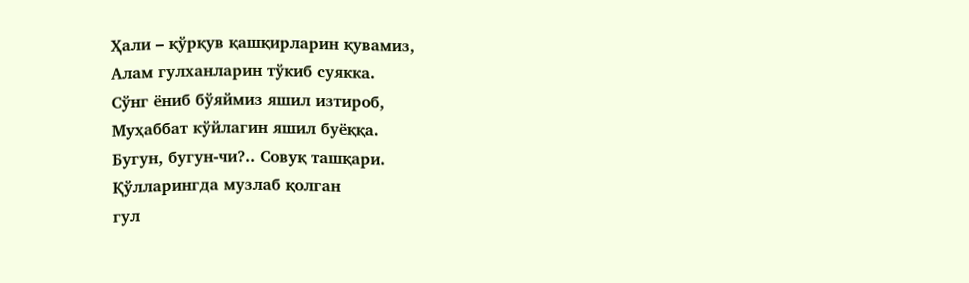Ҳали – қўрқув қашқирларин қувамиз,
Алам гулханларин тўкиб суякка.
Сўнг ёниб бўяймиз яшил изтироб,
Муҳаббат кўйлагин яшил буёққа.
Бугун, бугун-чи?.. Совуқ ташқари.
Қўлларингда музлаб қолган
гул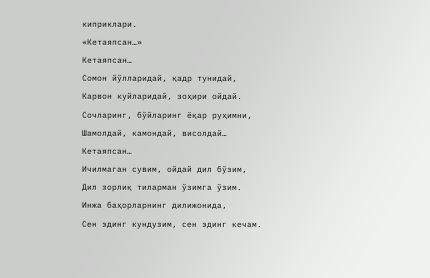киприклари.
«Кетаяпсан…»
Кетаяпсан…
Сомон йўлларидай, қадр тунидай,
Карвон куйларидай, зоҳири ойдай.
Сочларинг, бўйларинг ёқар руҳимни,
Шамолдай, камондай, висолдай…
Кетаяпсан…
Ичилмаган сувим, ойдай дил бўзим,
Дил зорлиқ тиларман ўзимга ўзим.
Инжа баҳорларнинг дилижонида,
Сен эдинг кундузим, сен эдинг кечам.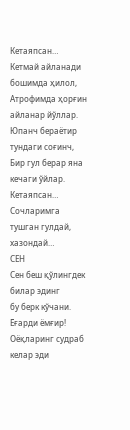Кетаяпсан…
Кетмай айланади бошимда ҳилол,
Атрофимда ҳорғин айланар йўллар.
Юпанч бераётир тундаги соғинч,
Бир гул берар яна кечаги ўйлар.
Кетаяпсан…
Сочларимга тушган гулдай, хазондай…
СЕН
Сен беш қўлингдек билар эдинг
бу берк кўчани.
Ёғарди ёмғир!
Оёқларинг судраб келар эди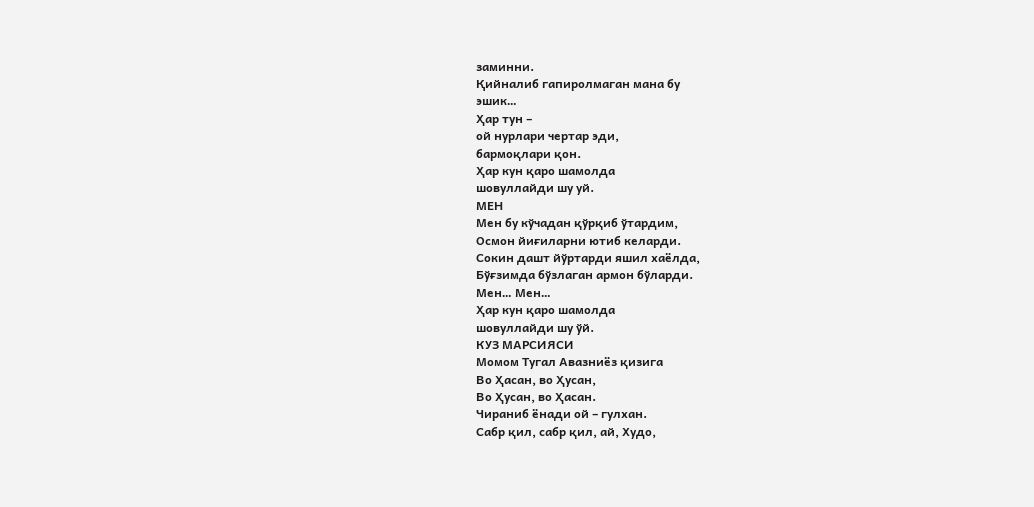заминни.
Қийналиб гапиролмаган мана бу
эшик…
Ҳар тун –
ой нурлари чертар эди,
бармоқлари қон.
Ҳар кун қаро шамолда
шовуллайди шу уй.
МЕН
Мен бу кўчадан қўрқиб ўтардим,
Осмон йиғиларни ютиб келарди.
Сокин дашт йўртарди яшил хаёлда,
Бўғзимда бўзлаган армон бўларди.
Мен… Мен…
Ҳар кун қаро шамолда
шовуллайди шу ўй.
КУЗ МАРСИЯСИ
Момом Тугал Авазниёз қизига
Во Ҳасан, во Ҳусан,
Во Ҳусан, во Ҳасан.
Чираниб ёнади ой – гулхан.
Сабр қил, сабр қил, ай, Худо,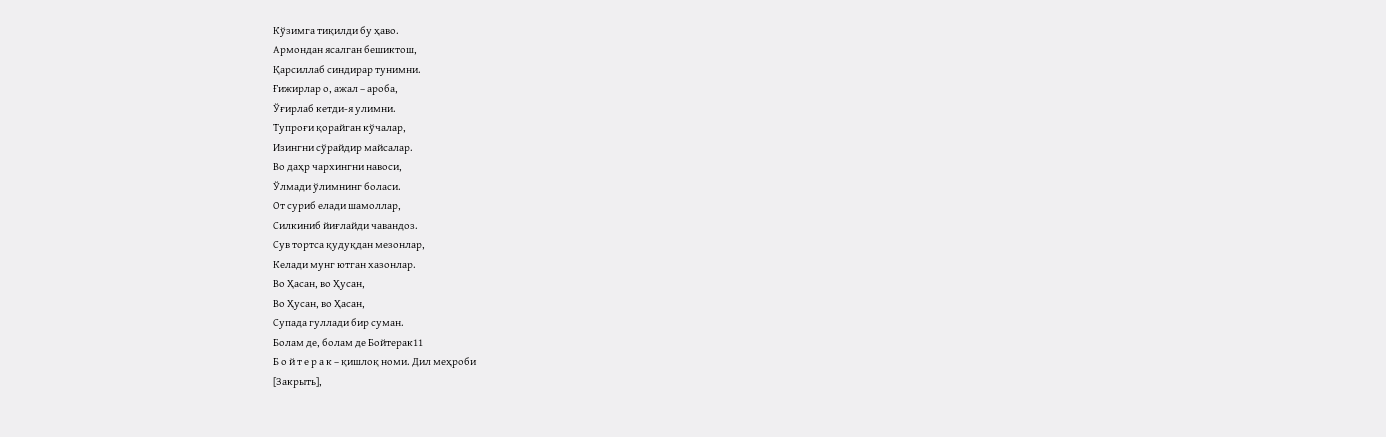Кўзимга тиқилди бу ҳаво.
Армондан ясалган бешиктош,
Қарсиллаб синдирар тунимни.
Ғижирлар о, ажал – ароба,
Ўғирлаб кетди-я улимни.
Тупроғи қорайган кўчалар,
Изингни сўрайдир майсалар.
Во даҳр чархингни навоси,
Ўлмади ўлимнинг боласи.
От суриб елади шамоллар,
Силкиниб йиғлайди чавандоз.
Сув тортса қудуқдан мезонлар,
Келади мунг ютган хазонлар.
Во Ҳасан, во Ҳусан,
Во Ҳусан, во Ҳасан,
Супада гуллади бир суман.
Болам де, болам де Бойтерак11
Б о й т е р а к – қишлоқ номи. Дил меҳроби
[Закрыть],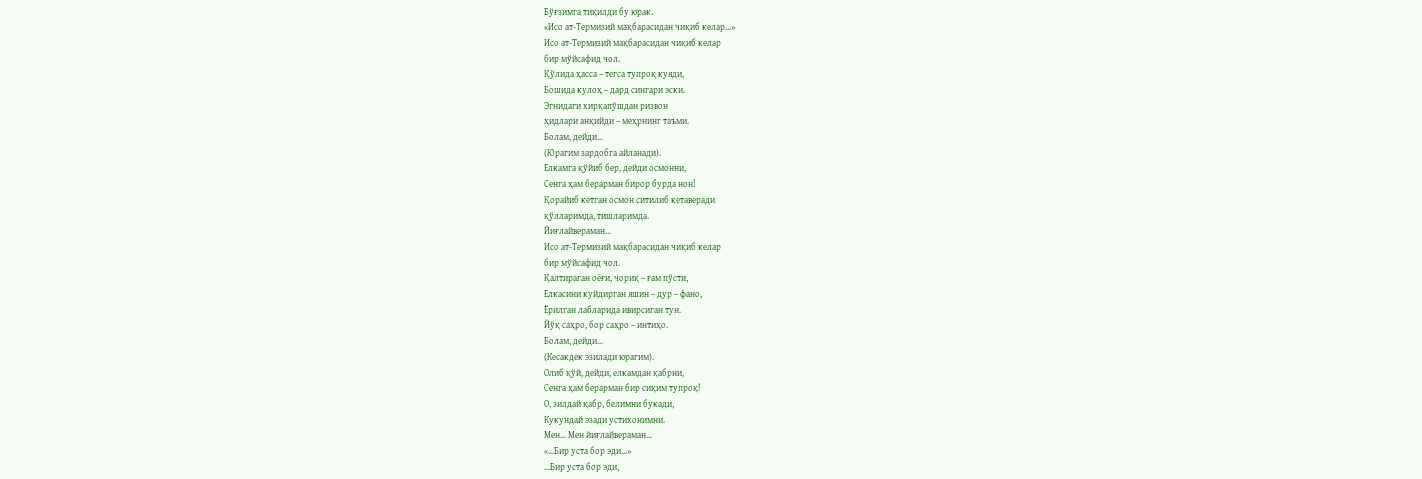Бўғзимга тиқилди бу юрак.
«Исо ат-Термизий мақбарасидан чиқиб келар…»
Исо ат-Термизий мақбарасидан чиқиб келар
бир мўйсафид чол.
Қўлида ҳасса – тегса тупроқ куяди,
Бошида кулоҳ – дард сингари эски.
Эгнидаги хирқапўшдан ризвон
ҳидлари анқийди – меҳрнинг таъми.
Болам, дейди…
(Юрагим зардобга айланади).
Елкамга қўйиб бер, дейди осмонни,
Сенга ҳам берарман бирор бурда нон!
Қорайиб кетган осмон ситилиб кетаверади
қўлларимда, тишларимда.
Йиғлайвераман…
Исо ат-Термизий мақбарасидан чиқиб келар
бир мўйсафид чол.
Қалтираган оёғи, чориқ – ғам пўсти,
Елкасини куйдирган яшин – дур – фано,
Ёрилган лабларида ивирсиган тун.
Йўқ саҳро, бор саҳро – интиҳо.
Болам, дейди…
(Кесакдек эзилади юрагим).
Олиб қўй, дейди, елкамдан қабрни,
Сенга ҳам берарман бир сиқим тупроқ!
О, зилдай қабр, белимни букади,
Кукундай эзади устихонимни.
Мен… Мен йиғлайвераман…
«…Бир уста бор эди…»
…Бир уста бор эди,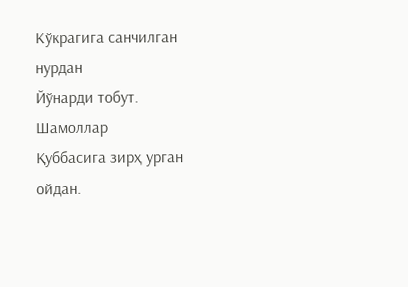Кўкрагига санчилган нурдан
Йўнарди тобут. Шамоллар
Қуббасига зирҳ урган ойдан.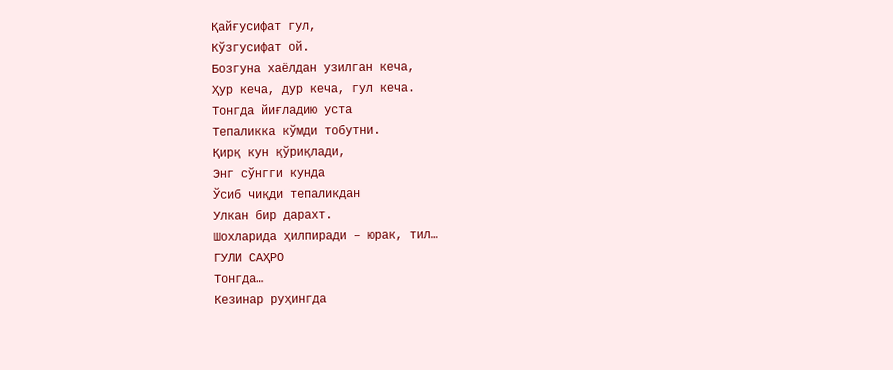Қайғусифат гул,
Кўзгусифат ой.
Бозгуна хаёлдан узилган кеча,
Ҳур кеча, дур кеча, гул кеча.
Тонгда йиғладию уста
Тепаликка кўмди тобутни.
Қирқ кун қўриқлади,
Энг сўнгги кунда
Ўсиб чиқди тепаликдан
Улкан бир дарахт.
Шохларида ҳилпиради – юрак, тил…
ГУЛИ САҲРО
Тонгда…
Кезинар руҳингда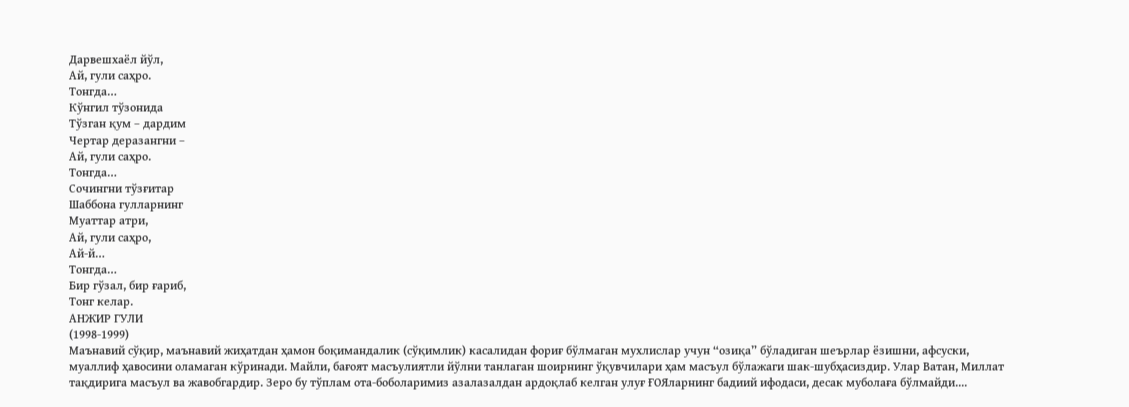Дарвешхаёл йўл,
Ай, гули саҳро.
Тонгда…
Кўнгил тўзонида
Тўзган қум – дардим
Чертар деразангни –
Ай, гули саҳро.
Тонгда…
Сочингни тўзғитар
Шаббона гулларнинг
Муаттар атри,
Ай, гули саҳро,
Ай-й…
Тонгда…
Бир гўзал, бир ғариб,
Тонг келар.
АНЖИР ГУЛИ
(1998-1999)
Маънавий сўқир, маънавий жиҳатдан ҳамон боқимандалик (сўқимлик) касалидан фориғ бўлмаган мухлислар учун “озиқа” бўладиган шеърлар ёзишни, афсуски, муаллиф ҳавосини оламаган кўринади. Майли, бағоят масъулиятли йўлни танлаган шоирнинг ўқувчилари ҳам масъул бўлажаги шак-шубҳасиздир. Улар Ватан, Миллат тақдирига масъул ва жавобгардир. Зеро бу тўплам ота-боболаримиз азалазалдан ардоқлаб келган улуғ ҒОЯларнинг бадиий ифодаси, десак муболаға бўлмайди....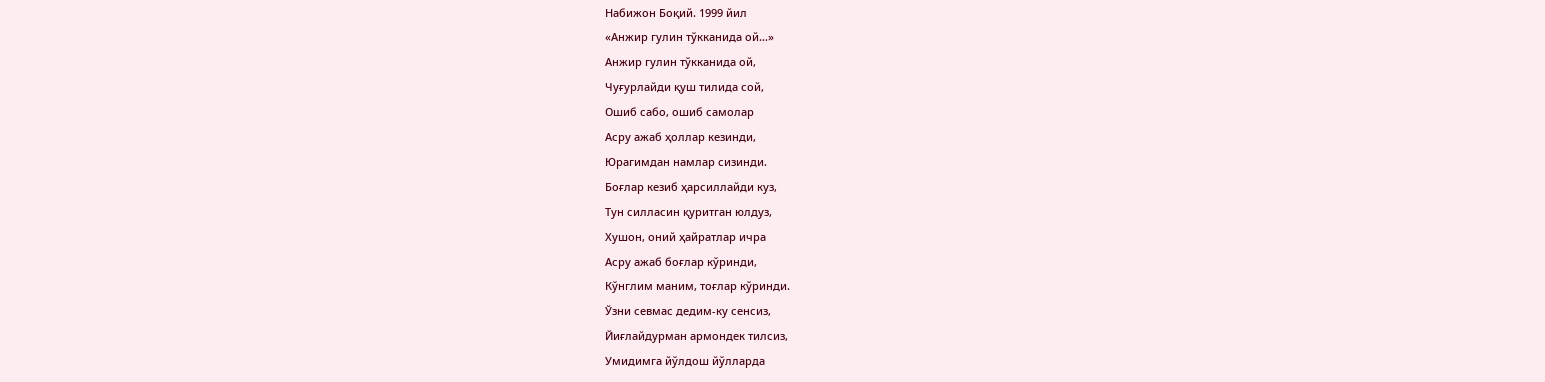Набижон Боқий. 1999 йил
«Анжир гулин тўкканида ой…»
Анжир гулин тўкканида ой,
Чуғурлайди қуш тилида сой,
Ошиб сабо, ошиб самолар
Асру ажаб ҳоллар кезинди,
Юрагимдан намлар сизинди.
Боғлар кезиб ҳарсиллайди куз,
Тун силласин қуритган юлдуз,
Хушон, оний ҳайратлар ичра
Асру ажаб боғлар кўринди,
Кўнглим маним, тоғлар кўринди.
Ўзни севмас дедим-ку сенсиз,
Йиғлайдурман армондек тилсиз,
Умидимга йўлдош йўлларда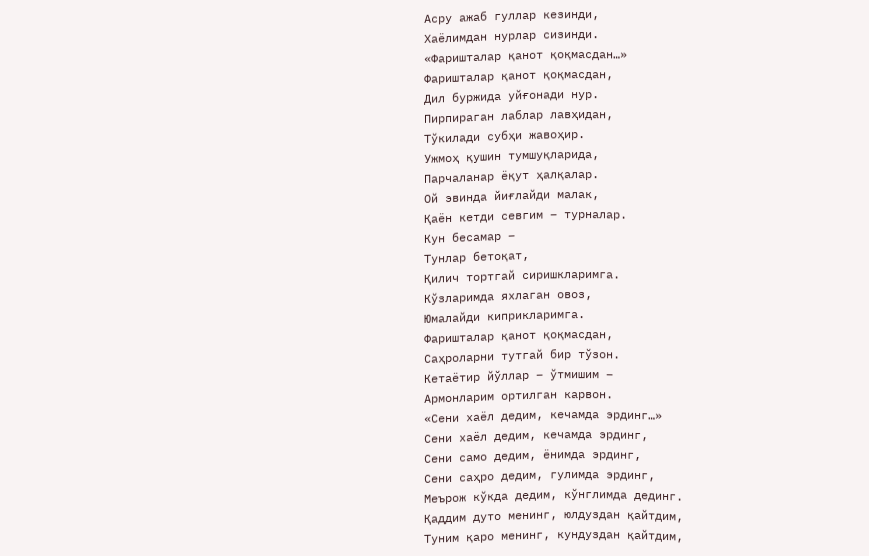Асру ажаб гуллар кезинди,
Хаёлимдан нурлар сизинди.
«Фаришталар қанот қоқмасдан…»
Фаришталар қанот қоқмасдан,
Дил буржида уйғонади нур.
Пирпираган лаблар лавҳидан,
Тўкилади субҳи жавоҳир.
Ужмоҳ қушин тумшуқларида,
Парчаланар ёқут ҳалқалар.
Ой эвинда йиғлайди малак,
Қаён кетди севгим – турналар.
Кун бесамар –
Тунлар бетоқат,
Қилич тортгай сиришкларимга.
Кўзларимда яхлаган овоз,
Юмалайди киприкларимга.
Фаришталар қанот қоқмасдан,
Саҳроларни тутгай бир тўзон.
Кетаётир йўллар – ўтмишим –
Армонларим ортилган карвон.
«Сени хаёл дедим, кечамда эрдинг…»
Сени хаёл дедим, кечамда эрдинг,
Сени само дедим, ёнимда эрдинг,
Сени саҳро дедим, гулимда эрдинг,
Меърож кўкда дедим, кўнглимда дединг.
Қаддим дуто менинг, юлдуздан қайтдим,
Туним қаро менинг, кундуздан қайтдим,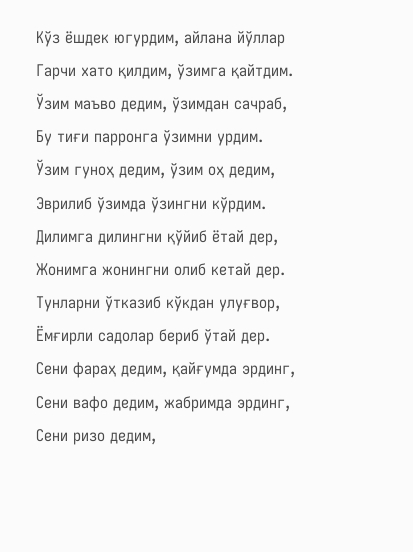Кўз ёшдек югурдим, айлана йўллар
Гарчи хато қилдим, ўзимга қайтдим.
Ўзим маъво дедим, ўзимдан сачраб,
Бу тиғи парронга ўзимни урдим.
Ўзим гуноҳ дедим, ўзим оҳ дедим,
Эврилиб ўзимда ўзингни кўрдим.
Дилимга дилингни қўйиб ётай дер,
Жонимга жонингни олиб кетай дер.
Тунларни ўтказиб кўкдан улуғвор,
Ёмғирли садолар бериб ўтай дер.
Сени фараҳ дедим, қайғумда эрдинг,
Сени вафо дедим, жабримда эрдинг,
Сени ризо дедим,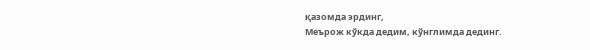қазомда эрдинг,
Меърож кўкда дедим, кўнглимда дединг.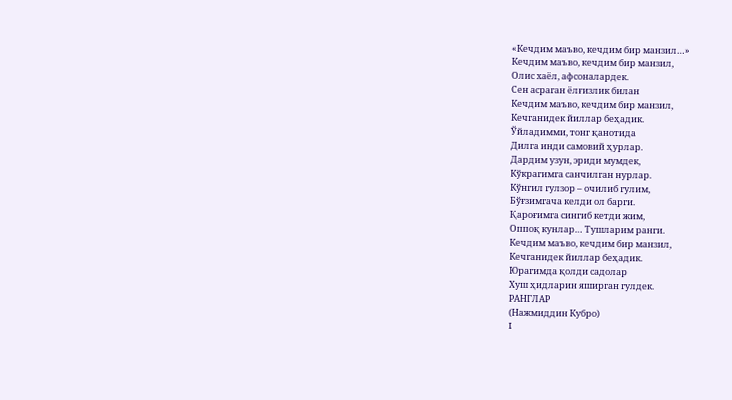«Кечдим маъво, кечдим бир манзил…»
Кечдим маъво, кечдим бир манзил,
Олис хаёл, афсоналардек.
Сен асраган ёлғизлик билан
Кечдим маъво, кечдим бир манзил,
Кечганидек йиллар беҳадик.
Ўйладимми, тонг қанотида
Дилга инди самовий ҳурлар.
Дардим узун, эриди мумдек,
Кўкрагимга санчилган нурлар.
Кўнгил гулзор – очилиб гулим,
Бўғзимгача келди ол барги.
Қароғимга сингиб кетди жим,
Оппоқ кунлар… Тушларим ранги.
Кечдим маъво, кечдим бир манзил,
Кечганидек йиллар беҳадик.
Юрагимда қолди садолар
Хуш ҳидларин яширган гулдек.
РАНГЛАР
(Нажмиддин Кубро)
I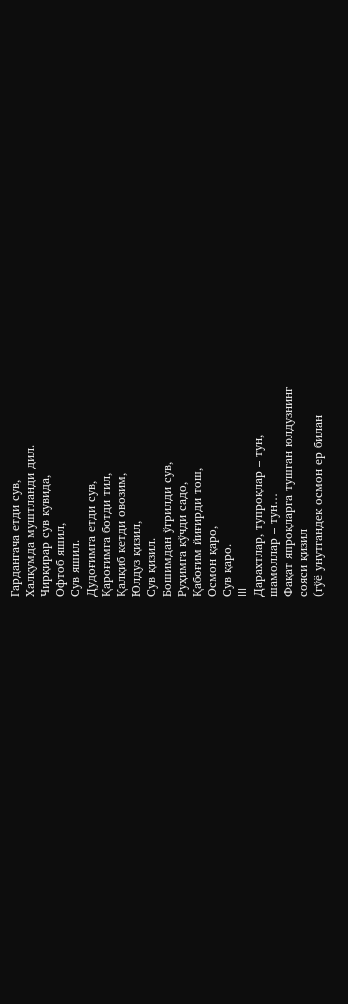Гардангача етди сув,
Халқумда муштланди дил.
Чирқирар сув кувида,
Офтоб яшил,
Сув яшил.
Дудоғимга етди сув,
Қароғимга ботди тил,
Қалқиб кетди овозим,
Юлдуз қизил,
Сув қизил.
Бошимдан ўгрилди сув,
Руҳимга кўчди садо,
Қабоғим йиғирди тош,
Осмон қаро,
Сув қаро.
III
Дарахтлар, тупроқлар – тун,
шамоллар – тун…
Фақат япроқларга тушган юлдузнинг
сояси қизил
(гўё унутгандек осмон ер билан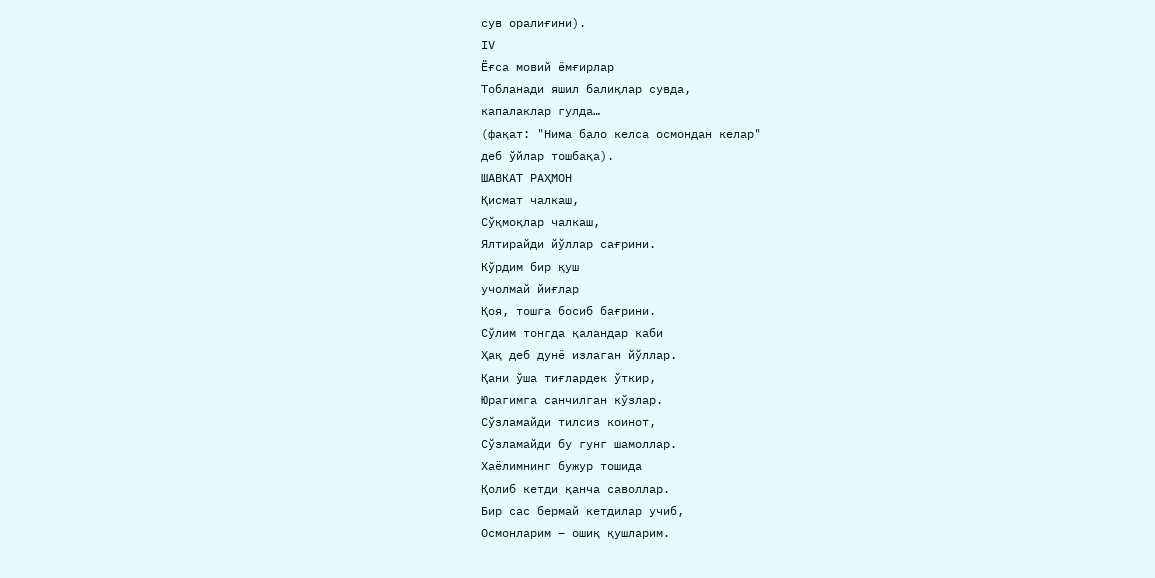сув оралиғини).
IV
Ёғса мовий ёмғирлар
Тобланади яшил балиқлар сувда,
капалаклар гулда…
(фақат: "Нима бало келса осмондан келар"
деб ўйлар тошбақа).
ШАВКАТ РАҲМОН
Қисмат чалкаш,
Сўқмоқлар чалкаш,
Ялтирайди йўллар сағрини.
Кўрдим бир қуш
учолмай йиғлар
Қоя, тошга босиб бағрини.
Сўлим тонгда қаландар каби
Ҳақ деб дунё излаган йўллар.
Қани ўша тиғлардек ўткир,
Юрагимга санчилган кўзлар.
Сўзламайди тилсиз коинот,
Сўзламайди бу гунг шамоллар.
Хаёлимнинг бужур тошида
Қолиб кетди қанча саволлар.
Бир сас бермай кетдилар учиб,
Осмонларим – ошиқ қушларим.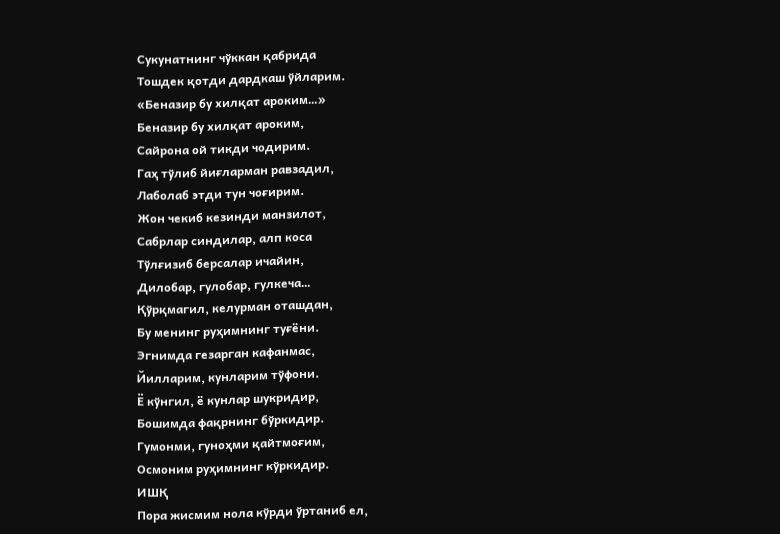Сукунатнинг чўккан қабрида
Тошдек қотди дардкаш ўйларим.
«Беназир бу хилқат ароким…»
Беназир бу хилқат ароким,
Сайрона ой тикди чодирим.
Гаҳ тўлиб йиғларман равзадил,
Лаболаб этди тун чоғирим.
Жон чекиб кезинди манзилот,
Сабрлар синдилар, алп коса
Тўлғизиб берсалар ичайин,
Дилобар, гулобар, гулкеча…
Қўрқмагил, келурман оташдан,
Бу менинг руҳимнинг туғёни.
Эгнимда гезарган кафанмас,
Йилларим, кунларим тўфони.
Ё кўнгил, ё кунлар шукридир,
Бошимда фақрнинг бўркидир.
Гумонми, гуноҳми қайтмоғим,
Осмоним руҳимнинг кўркидир.
ИШҚ
Пора жисмим нола кўрди ўртаниб ел,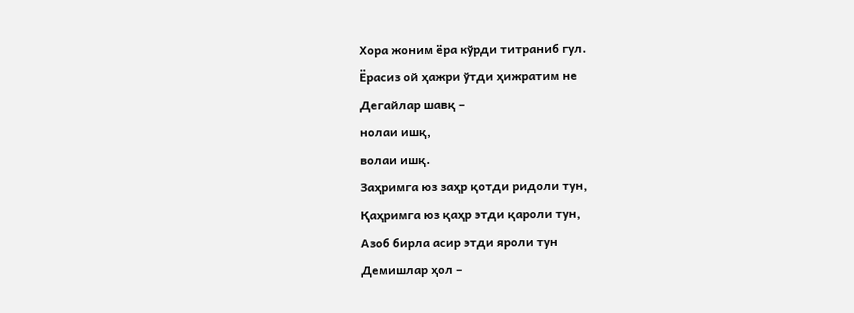Хора жоним ёра кўрди титраниб гул.
Ёрасиз ой ҳажри ўтди ҳижратим не
Дегайлар шавқ –
нолаи ишқ,
волаи ишқ.
Заҳримга юз заҳр қотди ридоли тун,
Қаҳримга юз қаҳр этди қароли тун,
Азоб бирла асир этди яроли тун
Демишлар ҳол –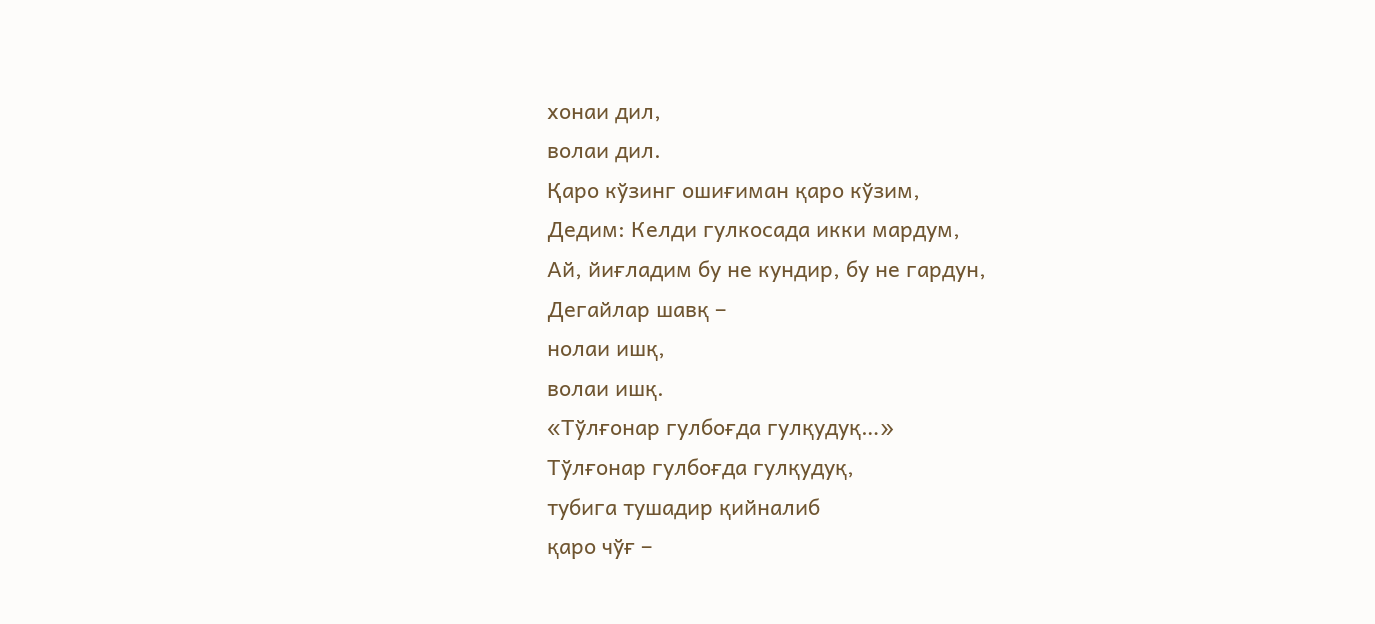хонаи дил,
волаи дил.
Қаро кўзинг ошиғиман қаро кўзим,
Дедим: Келди гулкосада икки мардум,
Ай, йиғладим бу не кундир, бу не гардун,
Дегайлар шавқ –
нолаи ишқ,
волаи ишқ.
«Тўлғонар гулбоғда гулқудуқ…»
Тўлғонар гулбоғда гулқудуқ,
тубига тушадир қийналиб
қаро чўғ –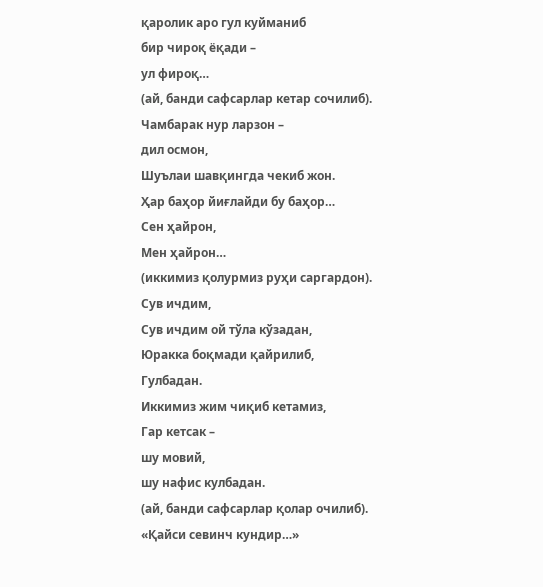қаролик аро гул куйманиб
бир чироқ ёқади –
ул фироқ…
(ай, банди сафсарлар кетар сочилиб).
Чамбарак нур ларзон –
дил осмон,
Шуълаи шавқингда чекиб жон.
Ҳар баҳор йиғлайди бу баҳор…
Сен ҳайрон,
Мен ҳайрон…
(иккимиз қолурмиз руҳи саргардон).
Сув ичдим,
Сув ичдим ой тўла кўзадан,
Юракка боқмади қайрилиб,
Гулбадан.
Иккимиз жим чиқиб кетамиз,
Гар кетсак –
шу мовий,
шу нафис кулбадан.
(ай, банди сафсарлар қолар очилиб).
«Қайси севинч кундир…»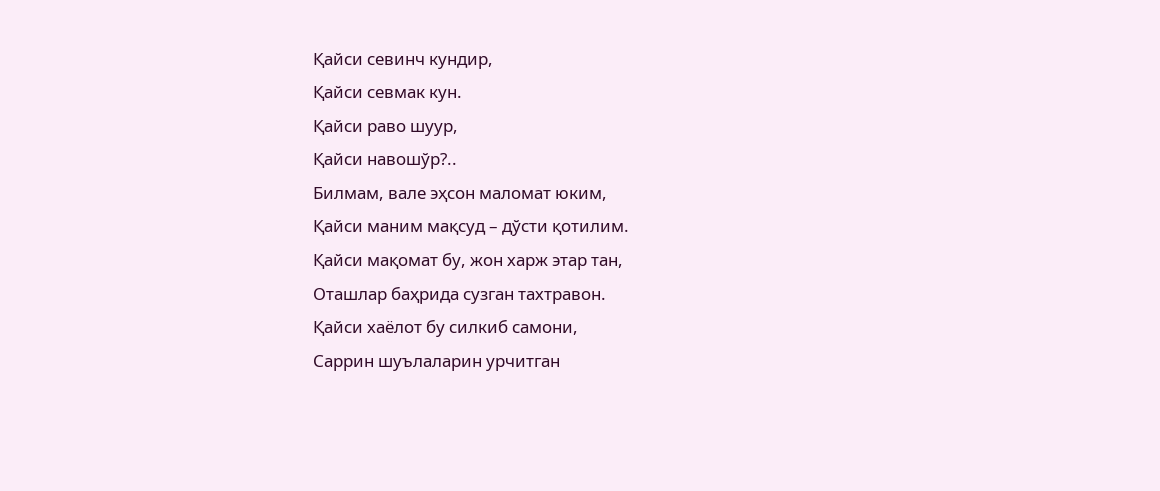Қайси севинч кундир,
Қайси севмак кун.
Қайси раво шуур,
Қайси навошўр?..
Билмам, вале эҳсон маломат юким,
Қайси маним мақсуд – дўсти қотилим.
Қайси мақомат бу, жон харж этар тан,
Оташлар баҳрида сузган тахтравон.
Қайси хаёлот бу силкиб самони,
Саррин шуълаларин урчитган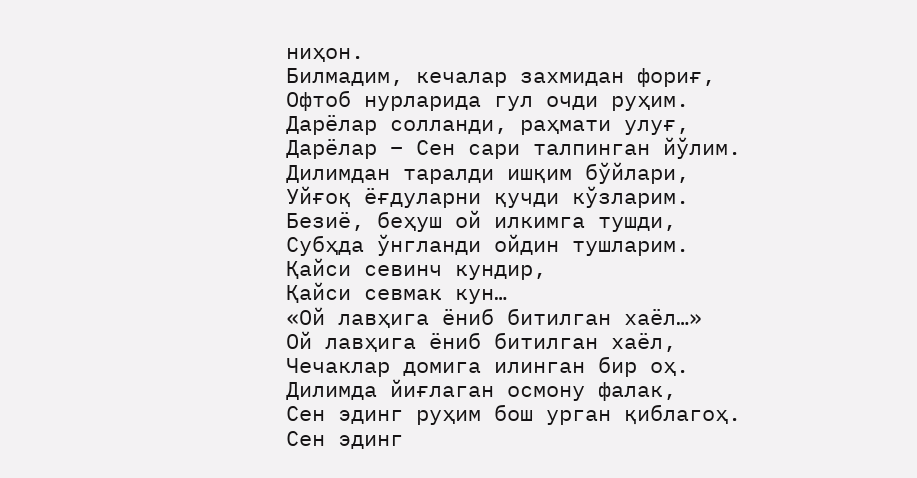ниҳон.
Билмадим, кечалар захмидан фориғ,
Офтоб нурларида гул очди руҳим.
Дарёлар солланди, раҳмати улуғ,
Дарёлар – Сен сари талпинган йўлим.
Дилимдан таралди ишқим бўйлари,
Уйғоқ ёғдуларни қучди кўзларим.
Безиё, беҳуш ой илкимга тушди,
Субҳда ўнгланди ойдин тушларим.
Қайси севинч кундир,
Қайси севмак кун…
«Ой лавҳига ёниб битилган хаёл…»
Ой лавҳига ёниб битилган хаёл,
Чечаклар домига илинган бир оҳ.
Дилимда йиғлаган осмону фалак,
Сен эдинг руҳим бош урган қиблагоҳ.
Сен эдинг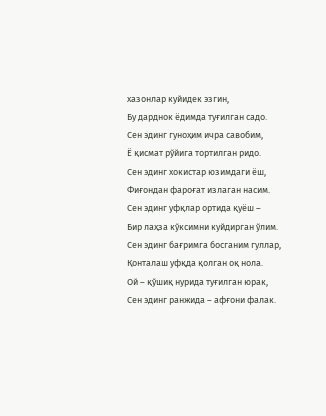хазонлар куйидек эзгин,
Бу дарднок ёдимда туғилган садо.
Сен эдинг гуноҳим ичра савобим,
Ё қисмат рўйига тортилган ридо.
Сен эдинг хокистар юзимдаги ёш,
Фиғондан фароғат излаган насим.
Сен эдинг уфқлар ортида қуёш –
Бир лаҳза кўксимни куйдирган ўлим.
Сен эдинг бағримга босганим гуллар,
Қонталаш уфқда қолган оқ нола.
Ой – қўшиқ нурида туғилган юрак,
Сен эдинг ранжида – афғони фалак.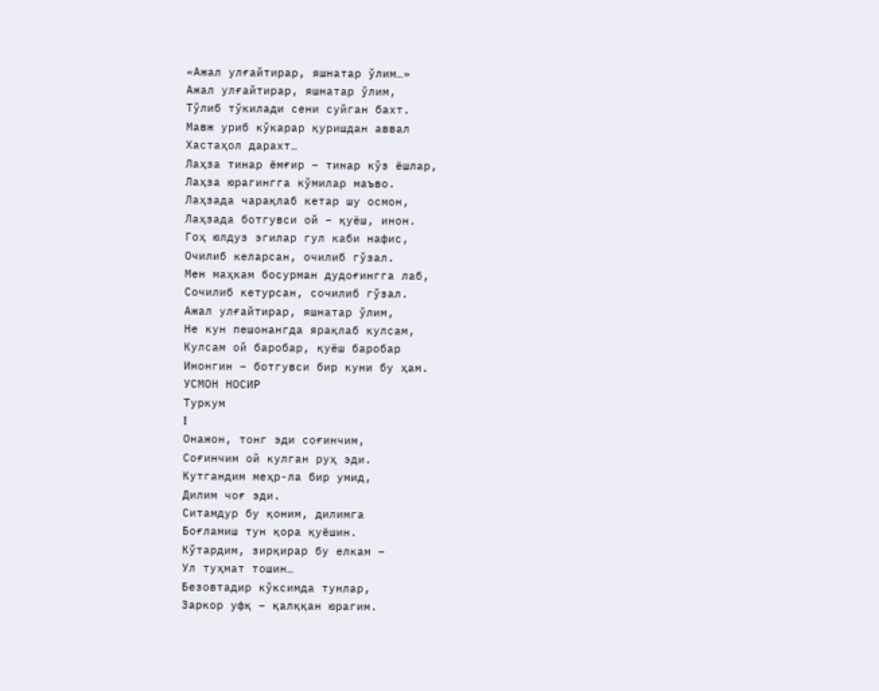«Ажал улғайтирар, яшнатар ўлим…»
Ажал улғайтирар, яшнатар ўлим,
Тўлиб тўкилади сени суйган бахт.
Мавж уриб кўкарар қуришдан аввал
Хастаҳол дарахт…
Лаҳза тинар ёмғир – тинар кўз ёшлар,
Лаҳза юрагингга кўмилар маъво.
Лаҳзада чарақлаб кетар шу осмон,
Лаҳзада ботгувси ой – қуёш, инон.
Гоҳ юлдуз эгилар гул каби нафис,
Очилиб келарсан, очилиб гўзал.
Мен маҳкам босурман дудоғингга лаб,
Сочилиб кетурсан, сочилиб гўзал.
Ажал улғайтирар, яшнатар ўлим,
Не кун пешонангда ярақлаб кулсам,
Кулсам ой баробар, қуёш баробар
Инонгин – ботгувси бир куни бу ҳам.
УСМОН НОСИР
Туркум
I
Онажон, тонг эди соғинчим,
Соғинчим ой кулган руҳ эди.
Кутгандим меҳр-ла бир умид,
Дилим чоғ эди.
Ситамдур бу қоним, дилимга
Боғламиш тун қора қуёшин.
Кўтардим, зирқирар бу елкам –
Ул туҳмат тошин…
Безовтадир кўксимда тунлар,
Заркор уфқ – қалққан юрагим.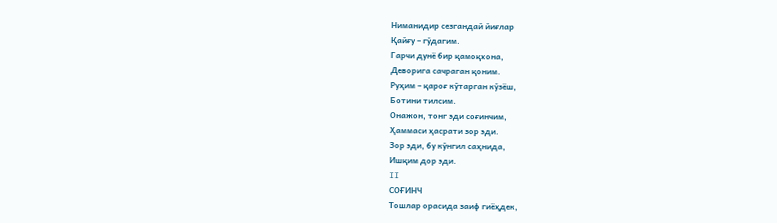Ниманидир сезгандай йиғлар
Қайғу – гўдагим.
Гарчи дунё бир қамоқхона,
Деворига сачраган қоним.
Руҳим – қароғ кўтарган кўзёш,
Ботини тилсим.
Онажон, тонг эди соғинчим,
Ҳаммаси ҳасрати зор эди.
Зор эди, бу кўнгил саҳнида,
Ишқим дор эди.
II
СОҒИНЧ
Тошлар орасида заиф гиёҳдек,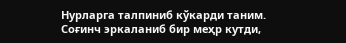Нурларга талпиниб кўкарди таним.
Соғинч эркаланиб бир меҳр кутди,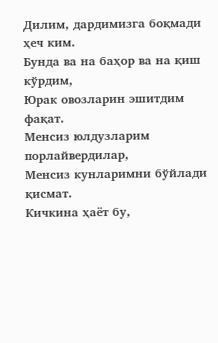Дилим, дардимизга боқмади ҳеч ким.
Бунда ва на баҳор ва на қиш кўрдим,
Юрак овозларин эшитдим фақат.
Менсиз юлдузларим порлайвердилар,
Менсиз кунларимни бўйлади қисмат.
Кичкина ҳаёт бу,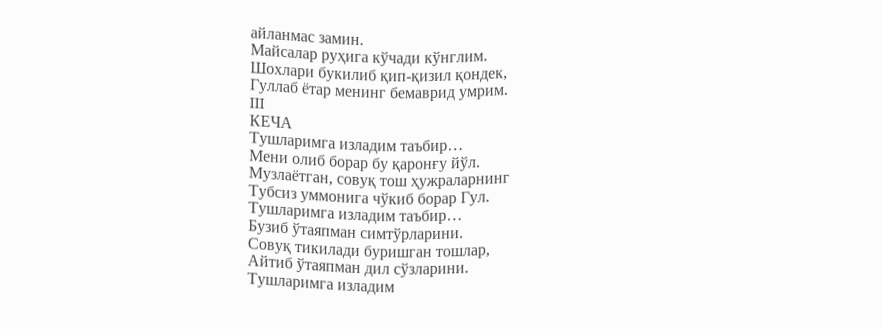айланмас замин.
Майсалар руҳига кўчади кўнглим.
Шохлари букилиб қип-қизил қондек,
Гуллаб ётар менинг бемаврид умрим.
III
КЕЧА
Тушларимга изладим таъбир…
Мени олиб борар бу қаронғу йўл.
Музлаётган, совуқ тош ҳужраларнинг
Тубсиз уммонига чўкиб борар Гул.
Тушларимга изладим таъбир…
Бузиб ўтаяпман симтўрларини.
Совуқ тикилади буришган тошлар,
Айтиб ўтаяпман дил сўзларини.
Тушларимга изладим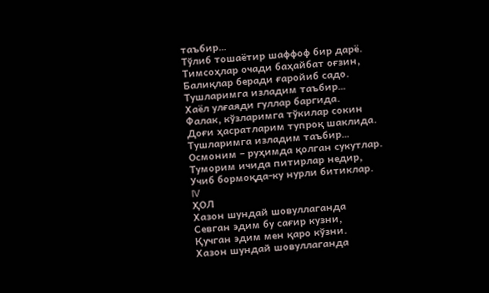таъбир…
Тўлиб тошаётир шаффоф бир дарё.
Тимсоҳлар очади баҳайбат оғзин,
Балиқлар беради ғаройиб садо.
Тушларимга изладим таъбир…
Хаёл улғаяди гуллар баргида.
Фалак, кўзларимга тўкилар сокин
Доғи ҳасратларим тупроқ шаклида.
Тушларимга изладим таъбир…
Осмоним – руҳимда қолган сукутлар.
Туморим ичида питирлар недир,
Учиб бормоқда-ку нурли битиклар.
IV
ҲОЛ
Хазон шундай шовуллаганда
Севган эдим бу сағир кузни,
Қучган эдим мен қаро кўзни.
Хазон шундай шовуллаганда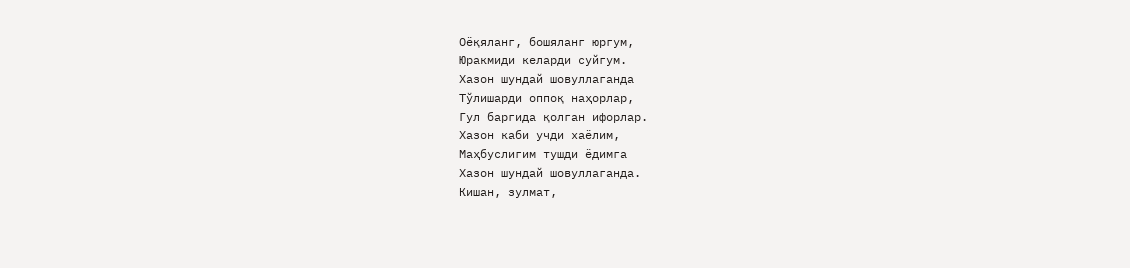Оёқяланг, бошяланг юргум,
Юракмиди келарди суйгум.
Хазон шундай шовуллаганда
Тўлишарди оппоқ наҳорлар,
Гул баргида қолган ифорлар.
Хазон каби учди хаёлим,
Маҳбуслигим тушди ёдимга
Хазон шундай шовуллаганда.
Кишан, зулмат,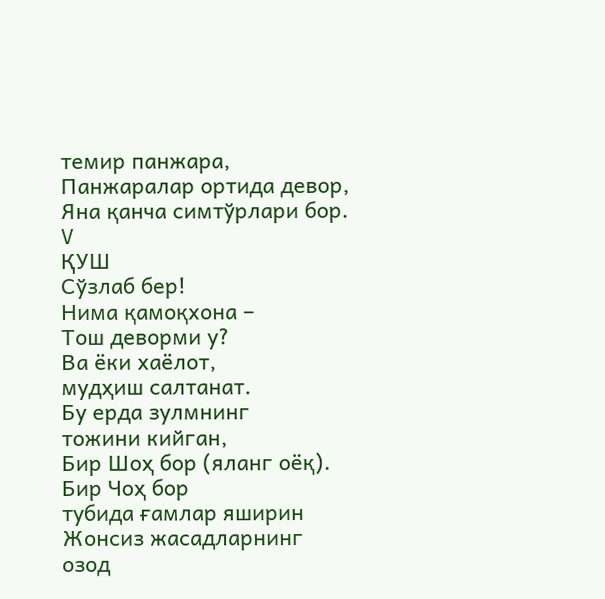темир панжара,
Панжаралар ортида девор,
Яна қанча симтўрлари бор.
V
ҚУШ
Сўзлаб бер!
Нима қамоқхона –
Тош деворми у?
Ва ёки хаёлот,
мудҳиш салтанат.
Бу ерда зулмнинг
тожини кийган,
Бир Шоҳ бор (яланг оёқ).
Бир Чоҳ бор
тубида ғамлар яширин
Жонсиз жасадларнинг
озод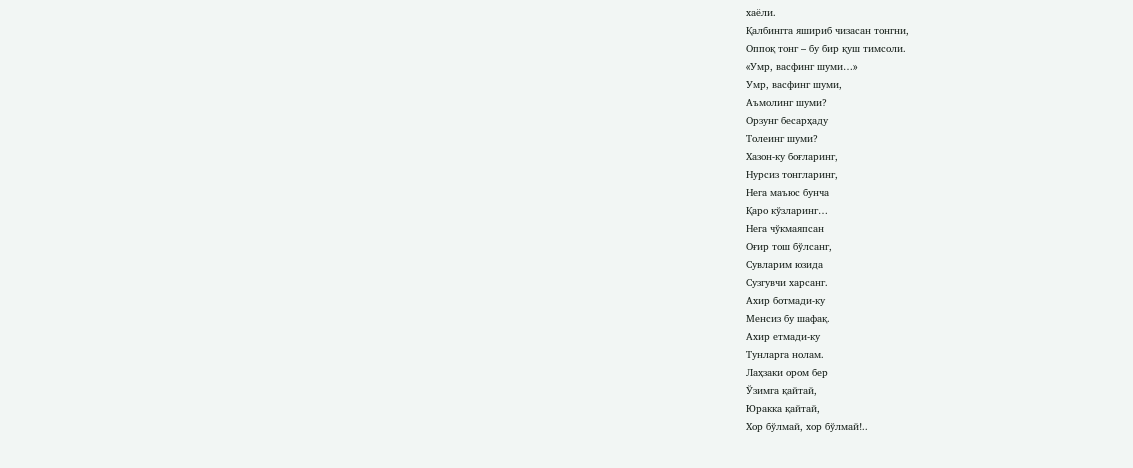хаёли.
Қалбингга яшириб чизасан тонгни,
Оппоқ тонг – бу бир қуш тимсоли.
«Умр, васфинг шуми…»
Умр, васфинг шуми,
Аъмолинг шуми?
Орзунг бесарҳаду
Толеинг шуми?
Хазон-ку боғларинг,
Нурсиз тонгларинг,
Нега маъюс бунча
Қаро кўзларинг…
Нега чўкмаяпсан
Оғир тош бўлсанг,
Сувларим юзида
Сузгувчи харсанг.
Ахир ботмади-ку
Менсиз бу шафақ.
Ахир етмади-ку
Тунларга нолам.
Лаҳзаки ором бер
Ўзимга қайтай,
Юракка қайтай,
Хор бўлмай, хор бўлмай!..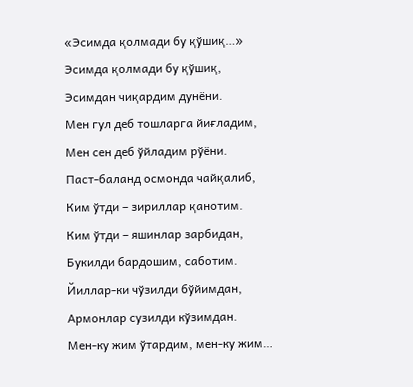«Эсимда қолмади бу қўшиқ…»
Эсимда қолмади бу қўшиқ,
Эсимдан чиқардим дунёни.
Мен гул деб тошларга йиғладим,
Мен сен деб ўйладим рўёни.
Паст-баланд осмонда чайқалиб,
Ким ўтди – зириллар қанотим.
Ким ўтди – яшинлар зарбидан,
Букилди бардошим, саботим.
Йиллар-ки чўзилди бўйимдан,
Армонлар сузилди кўзимдан.
Мен-ку жим ўтардим, мен-ку жим…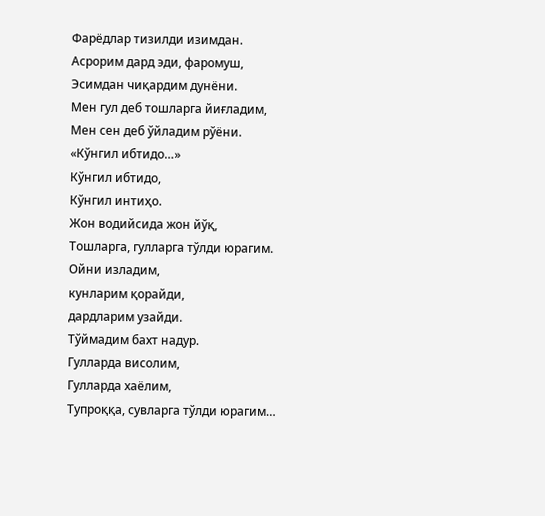Фарёдлар тизилди изимдан.
Асрорим дард эди, фаромуш,
Эсимдан чиқардим дунёни.
Мен гул деб тошларга йиғладим,
Мен сен деб ўйладим рўёни.
«Кўнгил ибтидо…»
Кўнгил ибтидо,
Кўнгил интиҳо.
Жон водийсида жон йўқ,
Тошларга, гулларга тўлди юрагим.
Ойни изладим,
кунларим қорайди,
дардларим узайди.
Тўймадим бахт надур.
Гулларда висолим,
Гулларда хаёлим,
Тупроққа, сувларга тўлди юрагим…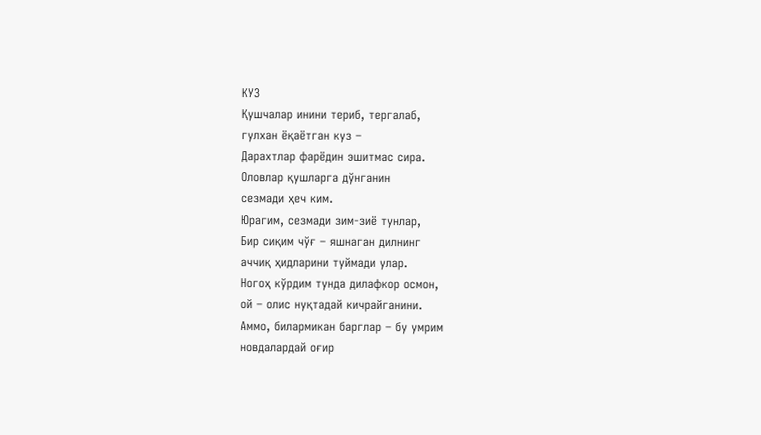КУЗ
Қушчалар инини териб, тергалаб,
гулхан ёқаётган куз –
Дарахтлар фарёдин эшитмас сира.
Оловлар қушларга дўнганин
сезмади ҳеч ким.
Юрагим, сезмади зим-зиё тунлар,
Бир сиқим чўғ – яшнаган дилнинг
аччиқ ҳидларини туймади улар.
Ногоҳ кўрдим тунда дилафкор осмон,
ой – олис нуқтадай кичрайганини.
Аммо, билармикан барглар – бу умрим
новдалардай оғир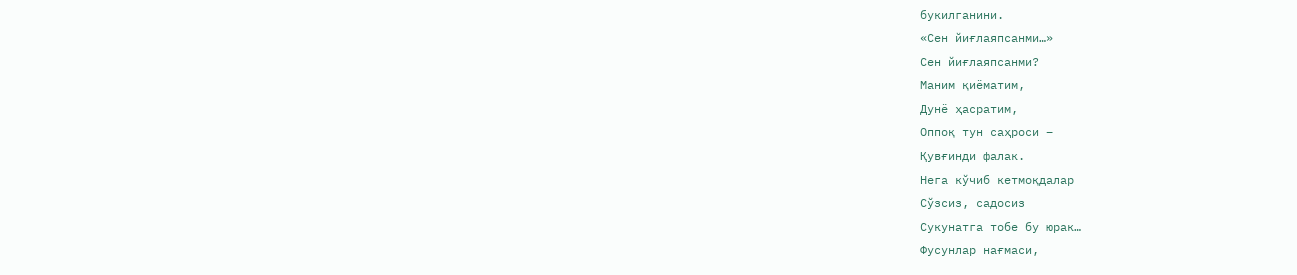букилганини.
«Сен йиғлаяпсанми…»
Сен йиғлаяпсанми?
Маним қиёматим,
Дунё ҳасратим,
Оппоқ тун саҳроси –
Қувғинди фалак.
Нега кўчиб кетмоқдалар
Сўзсиз, садосиз
Сукунатга тобе бу юрак…
Фусунлар нағмаси,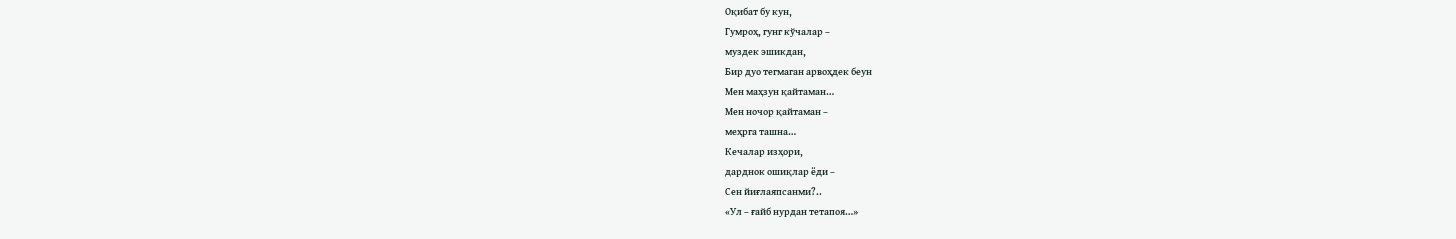Оқибат бу кун,
Гумроҳ, гунг кўчалар –
муздек эшикдан,
Бир дуо тегмаган арвоҳдек беун
Мен маҳзун қайтаман…
Мен ночор қайтаман –
меҳрга ташна…
Кечалар изҳори,
дарднок ошиқлар ёди –
Сен йиғлаяпсанми?..
«Ул – ғайб нурдан тетапоя…»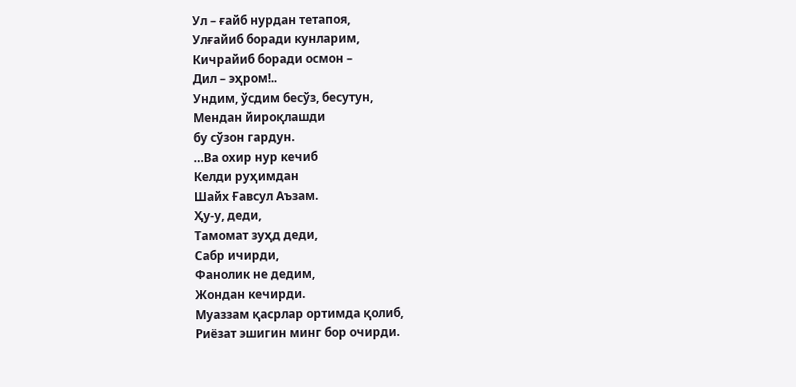Ул – ғайб нурдан тетапоя,
Улғайиб боради кунларим,
Кичрайиб боради осмон –
Дил – эҳром!..
Ундим, ўсдим бесўз, бесутун,
Мендан йироқлашди
бу сўзон гардун.
…Ва охир нур кечиб
Келди руҳимдан
Шайх Ғавсул Аъзам.
Ҳу-у, деди,
Тамомат зуҳд деди,
Сабр ичирди,
Фанолик не дедим,
Жондан кечирди.
Муаззам қасрлар ортимда қолиб,
Риёзат эшигин минг бор очирди.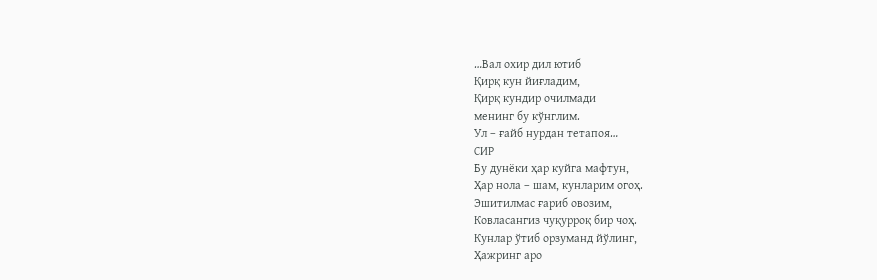…Вал охир дил ютиб
Қирқ кун йиғладим,
Қирқ кундир очилмади
менинг бу кўнглим.
Ул – ғайб нурдан тетапоя…
СИР
Бу дунёки ҳар куйга мафтун,
Ҳар нола – шам, кунларим огоҳ.
Эшитилмас ғариб овозим,
Ковласангиз чуқурроқ бир чоҳ.
Кунлар ўтиб орзуманд йўлинг,
Ҳажринг аро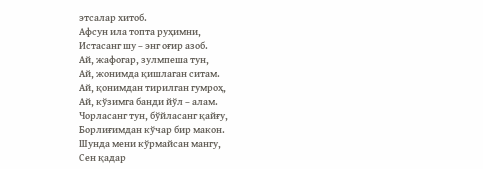этсалар хитоб.
Афсун ила топта руҳимни,
Истасанг шу – энг оғир азоб.
Ай, жафогар, зулмпеша тун,
Ай, жонимда қишлаган ситам.
Ай, қонимдан тирилган гумроҳ,
Ай, кўзимга банди йўл – алам.
Чорласанг тун, бўйласанг қайғу,
Борлиғимдан кўчар бир макон.
Шунда мени кўрмайсан мангу,
Сен қадар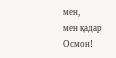мен,
мен қадар Осмон!